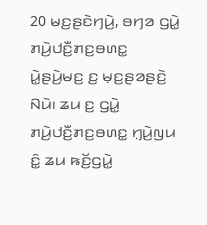20 ꤗꤢ꤬ꤔꤢꤧꤚꤣꤧ꤬, ꤋꤚꤤ ꤞꤣꤧ꤭ ꤊꤣꤧ꤬ꤓꤢꤪ꤬ꤊꤢ꤬ꤋꤛꤢ꤭ ꤣꤧ꤭ꤔꤣꤧ꤬ꤗꤢ꤬ ꤢ꤬ ꤗ꤫ꤢ꤬ꤔꤤꤔꤢꤧ꤬ ꤡꤣꤧ꤯ ꤘꤣ ꤢ꤬ ꤞꤣꤧ꤭ ꤊꤣꤧ꤬ꤓꤢꤪ꤬ꤊꤢ꤬ꤋꤛꤢ꤭ ꤚ꤫ꤣꤧ꤬ꤜꤣ ꤢꤨ꤭ ꤘꤣ ꤒꤢꤩ꤬ꤞꤣꤧ꤭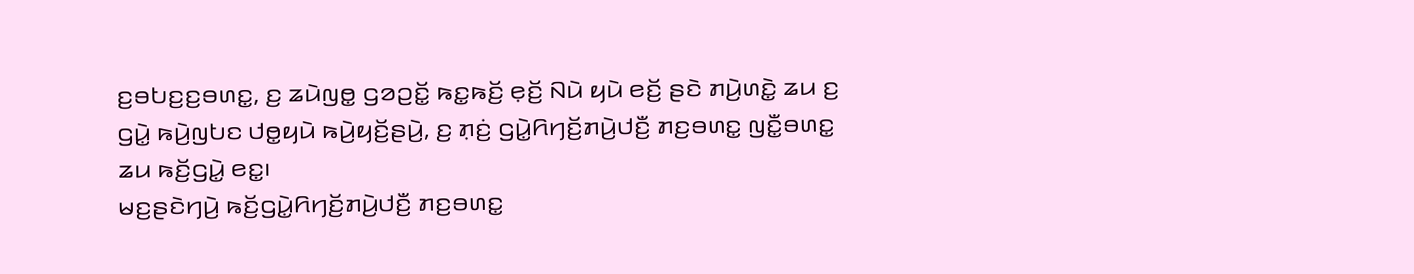ꤢ꤬ꤋꤝꤢ꤬ꤢ꤬ꤋꤛꤢ꤭, ꤢ꤬ ꤘꤣꤧꤜꤥ꤭ ꤞꤤꤑꤢꤩ꤭ ꤒꤢ꤭ꤒꤢꤩ꤬ ꤕ꤫ꤢꤩ꤬ ꤡꤣꤧ ꤟꤣꤧ ꤕꤢꤩ꤬ ꤔꤢꤧ ꤊꤣꤧ꤬ꤛꤢꤧ꤭ ꤘꤣ ꤢ꤬ ꤞꤣꤧ꤭ ꤒꤣꤧ꤬ꤜꤝꤢ ꤓꤥ꤭ꤟꤣꤧ ꤒꤣꤧ꤬ꤟꤢꤩ꤬ꤔꤣꤧ꤬, ꤢ꤬ ꤊ꤫ꤢꤦ꤬ ꤞꤣꤧ꤭ꤖꤚꤢꤩ꤬ꤊꤣꤧ꤬ꤓꤢꤪ꤬ ꤊꤢ꤬ꤋꤛꤢ꤭ ꤜꤢꤪ꤭ꤋꤛꤢ꤭ ꤘꤣ ꤒꤢꤩ꤬ꤞꤣꤧ꤭ ꤕꤢ꤭꤯
ꤗꤢ꤬ꤔꤢꤧꤚꤣꤧ꤬ ꤒꤢꤩ꤬ꤞꤣꤧ꤭ꤖꤚꤢꤩ꤬ꤊꤣꤧ꤬ꤓꤢꤪ꤬ ꤊꤢ꤬ꤋꤛꤢ꤭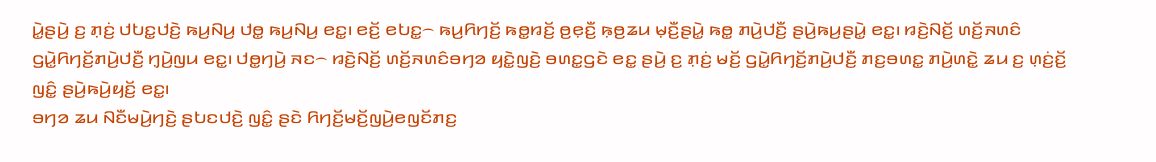ꤣꤧ꤭ꤔꤣꤧ꤬ ꤢ꤬ ꤊ꤫ꤢꤦ꤬ ꤓꤝꤢ꤭ꤓꤢꤧ꤬ ꤒꤣ꤬ꤡꤣ꤬ ꤓꤥ꤭ ꤒꤣ꤬ꤡꤣ꤬ ꤕꤢ꤭꤯ ꤕꤢꤩ꤬ ꤕꤝꤢ꤭꤮ ꤒꤣ꤬ꤖꤚꤢꤩ꤬ ꤒꤥ꤭ꤙꤢꤩ꤬ ꤥ꤬ꤕ꤫ꤢꤪ꤬ ꤒ꤫ꤥ꤬ꤘꤣ ꤗ꤫ꤢꤪ꤬ꤔꤣꤧ꤭ ꤒꤥ꤭ ꤊꤣꤧ꤬ꤓꤢꤪ꤬ ꤔꤣꤧ꤬ꤒꤣ꤬ꤔꤣꤧ꤭ ꤕꤢ꤭꤯ ꤙꤢꤧ꤬ꤡꤢꤩ꤬ ꤛꤢꤩ꤬ꤏꤛꤢꤨ ꤞꤣꤧ꤭ꤖꤚꤢꤩ꤬ꤊꤣꤧ꤬ꤓꤢꤪ꤬ ꤚ꤫ꤣꤧ꤬ꤜꤣ ꤕꤢ꤭꤯ ꤓꤥ꤭ꤚꤣꤧ꤬ ꤏꤢ꤮ ꤙꤢꤧ꤬ꤡꤢꤩ꤬ ꤛꤢꤩ꤬ꤏꤛꤢꤨꤋꤚꤤ ꤟꤢꤧ꤭ꤜꤢꤧ꤬ ꤋꤛꤢ꤭ꤞꤢꤧ ꤕꤢ꤭ ꤔꤣꤧ꤬ ꤢ꤬ ꤊ꤫ꤢꤦ꤬ ꤗꤢꤩ꤬ ꤞꤣꤧ꤭ꤖꤚꤢꤩ꤬ꤊꤣꤧ꤬ꤓꤢꤪ꤬ ꤊꤢ꤬ꤋꤛꤢ꤭ ꤊꤣꤧ꤬ꤛꤢꤧ꤭ ꤘꤣ ꤢ꤬ ꤛ꤫ꤢꤦ꤬ꤢꤩ꤬ ꤜꤢꤨ꤭ ꤔꤣꤧ꤬ꤒꤣꤧ꤬ꤟꤢꤩ꤬ ꤕꤢ꤭꤯
ꤋꤚꤤ ꤘꤣ ꤡꤢꤪꤗꤣꤧ꤬ꤚꤢꤧ꤬ ꤔꤝꤢꤓꤢꤧ꤬ ꤜꤢꤨ꤭ ꤔꤢꤧ ꤖꤚꤢꤩ꤬ꤗꤢꤩ꤬ꤜꤣꤧ꤬ꤕꤜꤢꤩꤊꤢ꤬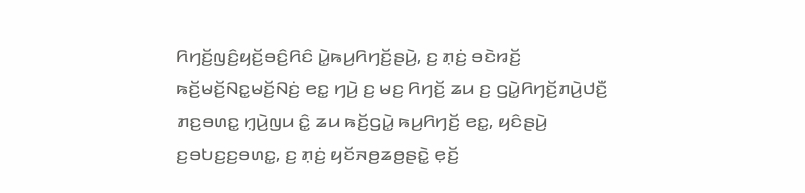ꤖꤚꤢꤩ꤬ꤜꤢꤨ꤬ꤟꤢꤩ꤬ꤋꤢꤨ꤬ꤖꤢꤨ ꤣꤧ꤭ꤒꤣ꤬ꤖꤚꤢꤩ꤬ꤔꤣꤧ꤬, ꤢ꤬ ꤊ꤫ꤢꤦ꤬ ꤋꤢꤧꤙꤢꤩ꤬ ꤒꤢꤩ꤬ꤗꤢꤩ꤬ꤡꤢ꤭ꤗꤢꤩ꤬ꤡꤢꤦ꤬ ꤕꤢ꤭ ꤚꤣꤧ꤬ ꤢ꤬ ꤗꤢ꤬ ꤖꤚꤢꤩ꤬ ꤘꤣ ꤢ꤬ ꤞꤣꤧ꤭ꤖꤚꤢꤩ꤬ꤊꤣꤧ꤬ꤓꤢꤪ꤬ ꤊꤢ꤬ꤋꤛꤢ꤭ ꤚ꤫ꤣꤧ꤬ꤜꤣ ꤢꤨ꤭ ꤘꤣ ꤒꤢꤩ꤬ꤞꤣꤧ꤭ ꤒꤣ꤬ꤖꤚꤢꤩ꤬ ꤕꤢ꤭, ꤟꤢꤨꤔꤣꤧ꤬ ꤢ꤬ꤋꤝꤢ꤬ꤢ꤬ꤋꤛꤢ꤭, ꤢ꤬ ꤊ꤫ꤢꤦ꤬ ꤟꤢꤩꤏꤥ꤬ꤘꤥ꤬ꤔꤢꤧ꤭ ꤕ꤫ꤢꤩ꤬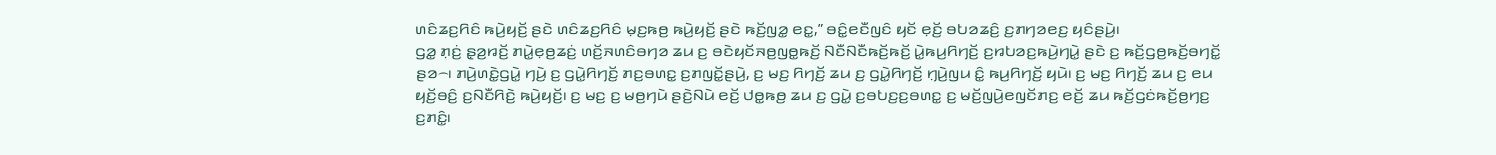ꤛꤢꤨꤘꤢ꤬ꤖꤢꤨ ꤒꤣꤧ꤬ꤟꤢꤩ꤬ ꤔꤢꤧ ꤛꤢꤨꤘꤢ꤬ꤖꤢꤨ ꤗ꤫ꤢ꤬ꤒꤥ꤬ ꤒꤣꤧ꤬ꤟꤢꤩ꤬ ꤔꤢꤧ ꤒꤢꤩ꤬ꤜꤤ꤭ ꤕꤢ꤭,” ꤋꤢꤨ꤭ꤕꤢꤪꤜꤢꤨ ꤟꤢꤩ ꤕ꤫ꤢꤩ꤬ ꤋꤝꤤꤘꤢꤨ꤬ ꤢ꤬ꤊꤚꤤꤕꤢ꤬ ꤟꤢꤨꤔꤣꤧ꤬꤯
ꤞꤤ꤭ ꤊ꤫ꤢꤦ꤬ ꤔ꤫ꤤ꤬ꤙꤢꤩ꤬ ꤊꤣꤧ꤭ꤕ꤫ꤥ꤬ꤘꤢꤦ꤬ ꤛꤢꤩ꤬ꤏꤛꤢꤨꤋꤚꤤ ꤘꤣ ꤢ꤬ ꤋꤢꤧꤟꤢꤩꤏꤥ꤬ꤜꤥ꤭ꤒꤢꤩ꤬ ꤡꤢꤪꤡꤢꤪꤒꤢꤩ꤬ꤒꤢꤩ꤬ ꤣꤧ꤭ꤒꤣ꤬ꤖꤚꤢꤩ꤬ ꤢ꤬ꤙꤝꤤꤢ꤬ꤒꤣꤧ꤬ꤚꤣꤧ꤭ ꤔꤢꤧ ꤢ꤬ ꤒꤢꤩ꤬ꤞꤥ꤬ꤒꤢꤩ꤬ꤋꤚꤢꤩ꤭ ꤔꤤ꤮꤯ ꤊꤣꤧ꤬ꤛꤢꤧ꤭ꤞꤣꤧ꤭ ꤚꤣꤧ꤬ ꤢ꤬ ꤞꤣꤧ꤭ꤖꤚꤢꤩ꤬ ꤊꤢ꤬ꤋꤛꤢ꤭ ꤢ꤬ꤊꤜꤢꤩ꤭ꤔꤣꤧ꤬, ꤢ꤬ ꤗꤢ꤬ ꤖꤚꤢꤩ꤬ ꤘꤣ ꤢ꤬ ꤞꤣꤧ꤭ꤖꤚꤢꤩ꤬ ꤚ꤫ꤣꤧ꤬ꤜꤣ ꤢꤨ꤭ ꤒꤣ꤬ꤖꤚꤢꤩ꤬ ꤟꤣꤧ꤯ ꤢ꤬ ꤗꤢ꤬ ꤖꤚꤢꤩ꤬ ꤘꤣ ꤢ꤬ ꤕꤣ ꤟꤢꤩ꤬ꤋꤢꤨ꤬ ꤢ꤬ꤡꤢꤪꤖꤢꤧ꤬ ꤒꤣꤧ꤬ꤟꤢꤩ꤬꤯ ꤢ꤬ ꤗꤢ꤬ ꤢ꤬ ꤗꤥ꤬ꤚꤣꤧ ꤔꤢꤧ꤬ꤡꤣꤧ ꤕꤢꤩ꤬ ꤓꤥ꤭ꤒꤥ꤬ ꤘꤣ ꤢ꤬ ꤞꤣꤧ꤭ ꤢ꤬ꤋꤝꤢ꤬ꤢ꤬ꤋꤛꤢ꤭ ꤢ꤬ ꤗꤢꤩ꤬ꤜꤣꤧ꤬ꤕꤜꤢꤩꤊꤢ꤬ ꤕꤢꤩ꤬ ꤘꤣ ꤒꤢꤩ꤬ꤞꤢꤦꤒꤢꤩ꤬ꤥ꤬ꤚꤢ꤬ ꤢ꤬ꤊꤢꤨ꤭꤯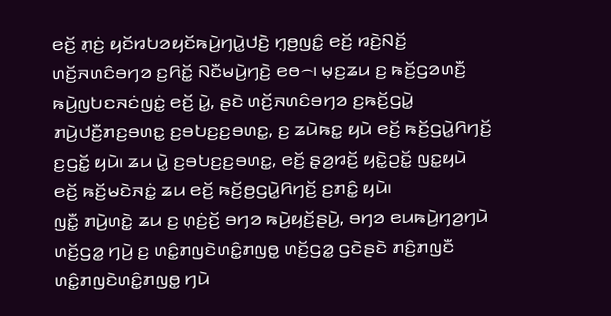ꤕꤢꤩ꤬ ꤊ꤫ꤢꤦ꤬ ꤟꤢꤩꤙꤝꤤꤟꤢꤩꤒꤣꤧ꤬ꤚꤣꤧ꤭ꤓꤢꤧ꤬ ꤚ꤫ꤥ꤬ꤜꤢꤨ꤭ ꤕꤢꤩ꤬ ꤙꤢꤧ꤬ꤡꤢꤩ꤬ ꤛꤢꤩ꤬ꤏꤛꤢꤨꤋꤚꤤ ꤢ꤬ꤖꤢꤩ꤭ ꤡꤢꤪꤗꤣꤧ꤬ꤚꤢꤧ꤬ ꤕꤥ꤮꤯ ꤗ꤫ꤢ꤬ꤘꤣ ꤢ꤬ ꤒꤢꤩ꤬ꤞꤤꤛꤢꤪ꤬ ꤒꤣꤧ꤬ꤜꤝꤢꤏꤢꤦꤜꤢꤦ꤭ ꤕꤢꤩ꤬ ꤣꤧ꤭, ꤔꤢꤧ ꤛꤢꤩ꤬ꤏꤛꤢꤨꤋꤚꤤ ꤢ꤬ꤒꤢꤩ꤬ꤞꤣꤧ꤭ ꤊꤣꤧ꤬ꤓꤢꤪ꤬ꤊꤢ꤬ꤋꤛꤢ꤭ ꤢ꤬ꤋꤝꤢ꤬ꤢ꤬ꤋꤛꤢ꤭, ꤢ꤬ ꤘꤣꤧꤒꤢ꤭ ꤟꤣꤧ ꤕꤢꤩ꤬ ꤒꤢꤩ꤬ꤞꤣꤧ꤭ꤖꤚꤢꤩ꤬ ꤢ꤬ꤞꤢꤩ꤭ ꤟꤣꤧ꤯ ꤘꤣ ꤣꤧ꤭ ꤢ꤬ꤋꤝꤢ꤬ꤢ꤬ꤋꤛꤢ꤭, ꤕꤢꤩ꤬ ꤔ꤫ꤤ꤬ꤙꤢꤩ꤬ ꤟꤢꤧ꤭ꤑꤢꤩ꤭ ꤜꤢ꤭ꤟꤣꤧ ꤕꤢꤩ꤬ ꤒꤢꤩ꤬ꤗꤢꤧꤏꤢꤦ꤭ ꤘꤣ ꤕꤢꤩ꤬ ꤒꤢꤩ꤬ꤥ꤬ꤞꤣꤧ꤭ꤖꤚꤢꤩ꤬ ꤢ꤬ꤊꤢꤨ꤭ ꤟꤣꤧ꤯
ꤜꤢꤪ꤭ ꤊꤣꤧ꤬ꤛꤢꤧ꤭ ꤘꤣ ꤢ꤬ ꤛ꤫ꤢꤦ꤬ꤢꤩ꤬ ꤋꤚꤤ ꤒꤣꤧ꤬ꤟꤢꤩ꤬ꤔꤣꤧ꤬, ꤋꤚꤤ ꤕꤣꤒꤣꤧ꤬ꤚꤤ꤬ꤚꤣꤧ ꤛꤢꤩ꤬ꤞꤤ꤭ ꤚꤣꤧ꤬ ꤢ꤬ ꤛꤢꤨ꤭ꤊꤜꤢꤧꤛꤢꤨ꤭ꤊꤜꤥ꤭ ꤛꤢꤩ꤬ꤞꤤ꤭ ꤞꤢꤧꤔꤢꤧ ꤊꤢꤨ꤬ꤊꤜꤢꤪ ꤛꤢꤨ꤭ꤊꤜꤢꤧꤛꤢꤨ꤭ꤊꤜꤥ꤭ ꤚꤣꤧ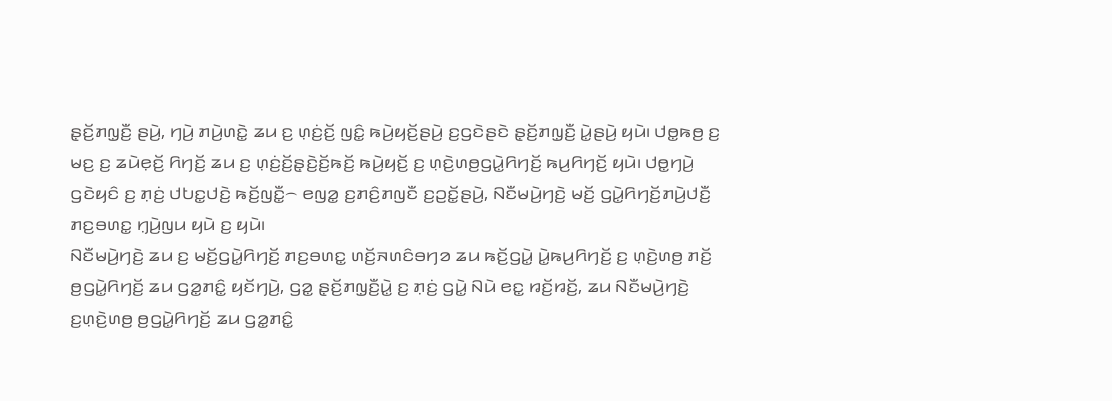ꤔ꤫ꤢꤩ꤬ꤊꤜ꤫ꤢꤪ꤬ ꤔꤣꤧ꤬, ꤚꤣꤧ꤬ ꤊꤣꤧ꤬ꤛꤢꤧ꤭ ꤘꤣ ꤢ꤬ ꤛ꤫ꤢꤦ꤬ꤢꤩ꤬ ꤜꤢꤨ꤭ ꤒꤣꤧ꤬ꤟꤢꤩ꤬ꤔꤣꤧ꤬ ꤢ꤬ꤞꤢꤧꤔꤢꤧ ꤔ꤫ꤢꤩ꤬ꤊꤜ꤫ꤢꤪ꤬ ꤣꤧ꤭ꤔꤣꤧ꤬ ꤟꤣꤧ꤯ ꤓꤥ꤭ꤒꤥ꤬ ꤢ꤬ ꤗꤢ꤬ ꤢ꤬ ꤘꤣꤧꤕ꤫ꤢꤩ꤬ ꤖꤚꤢꤩ꤬ ꤘꤣ ꤢ꤬ ꤛ꤫ꤢꤦ꤬ꤢꤩ꤬ꤔ꤫ꤢꤧ꤬ꤢꤩ꤬ꤒꤢꤩ꤬ ꤒꤣꤧ꤬ꤟꤢꤩ꤬ ꤢ꤬ ꤛ꤫ꤢꤧ꤬ꤛꤥ꤬ꤞꤣꤧ꤭ꤖꤚꤢꤩ꤬ ꤒꤣ꤬ꤖꤚꤢꤩ꤬ ꤟꤣꤧ꤯ ꤓꤥ꤭ꤚꤣꤧ꤬ ꤞꤢꤧꤟꤢꤨ ꤢ꤬ ꤊ꤫ꤢꤦ꤬ ꤓꤝꤢ꤭ꤓꤢꤧ꤬ ꤒꤢꤩ꤬ꤜꤢꤪ꤭꤮ ꤕꤜꤤ꤭ ꤢ꤬ꤊꤢꤨ꤬ꤊꤜꤢꤪ ꤢ꤬ꤑꤢꤩ꤭ꤔꤣꤧ꤬, ꤡꤢꤪꤗꤣꤧ꤬ꤚꤢꤧ꤬ ꤗꤢꤩ꤬ ꤞꤣꤧ꤭ꤖꤚꤢꤩ꤬ꤊꤣꤧ꤬ꤓꤢꤪ꤬ ꤊꤢ꤬ꤋꤛꤢ꤭ ꤚ꤫ꤣꤧ꤬ꤜꤣ ꤟꤣꤧ ꤢ꤬ ꤟꤣꤧ꤯
ꤡꤢꤪꤗꤣꤧ꤬ꤚꤢꤧ꤬ ꤘꤣ ꤢ꤬ ꤗꤢꤩ꤬ꤞꤣꤧ꤭ꤖꤚꤢꤩ꤬ ꤊꤢ꤬ꤋꤛꤢ꤭ ꤛꤢꤩ꤬ꤏꤛꤢꤨꤋꤚꤤ ꤘꤣ ꤒꤢꤩ꤬ꤞꤣꤧ꤭ ꤣꤧ꤭ꤒꤣ꤬ꤖꤚꤢꤩ꤬ ꤢ꤬ ꤛ꤫ꤢꤧ꤬ꤛꤥ꤬ ꤊꤢꤩ꤬ ꤥ꤬ꤞꤣꤧ꤭ꤖꤚꤢꤩ꤬ ꤘꤣ ꤞꤤ꤭ꤊꤢꤨ꤭ ꤟꤢꤩꤚꤣꤧ꤬, ꤞꤤ꤭ ꤔ꤫ꤢꤩ꤬ꤊꤜ꤫ꤢꤪ꤬ꤣꤧ꤭ ꤢ꤬ ꤊ꤫ꤢꤦ꤬ ꤞꤣꤧ꤭ ꤡꤣꤧ ꤕꤢ꤭ ꤙꤢꤩ꤬ꤙꤢꤩ꤬, ꤘꤣ ꤡꤢꤪꤗꤣꤧ꤬ꤚꤢꤧ꤬ ꤢ꤬ꤛ꤫ꤢꤧ꤬ꤛꤥ꤬ ꤥ꤬ꤞꤣꤧ꤭ꤖꤚꤢꤩ꤬ ꤘꤣ ꤞꤤ꤭ꤊꤢꤨ꤭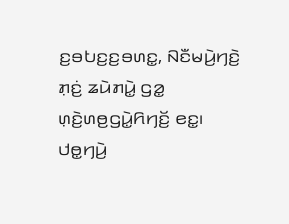ꤢ꤬ꤋꤝꤢ꤬ꤢ꤬ꤋꤛꤢ꤭, ꤡꤢꤪꤗꤣꤧ꤬ꤚꤢꤧ꤬ ꤊ꤫ꤢꤦ꤬ ꤘꤣꤧꤊꤣꤧ꤭ ꤞꤤ꤭ ꤛ꤫ꤢꤧ꤬ꤛꤥ꤬ꤞꤣꤧ꤭ꤖꤚꤢꤩ꤬ ꤕꤢ꤭꤯
ꤓꤥ꤭ꤚꤣꤧ꤬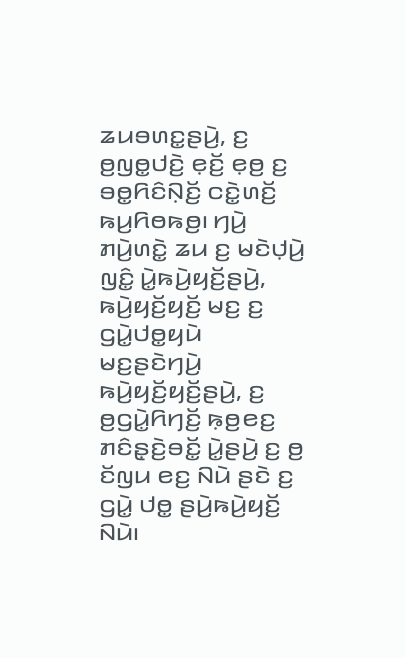ꤘꤣꤋꤛꤢ꤭ꤔꤣꤧ꤬, ꤢ꤬ ꤥ꤬ꤜꤥ꤭ꤓꤢꤧ꤬ ꤕ꤫ꤢꤩ꤬ ꤕ꤫ꤥ꤬ ꤢ꤬ ꤋꤥ꤭ꤖꤢꤨꤡ꤫ꤢꤩ꤬ ꤍꤢꤧ꤭ꤛꤢꤩ꤬ ꤒꤣ꤬ꤖꤥꤒꤥ꤬꤯ ꤚꤣꤧ꤬ ꤊꤣꤧ꤬ꤛꤢꤧ꤭ ꤘꤣ ꤢ꤬ ꤗꤢꤧꤓ꤫ꤣꤧ꤬ ꤜꤢꤨ꤭ ꤣꤧ꤭ꤒꤣꤧ꤬ꤟꤢꤩ꤬ꤔꤣꤧ꤬, ꤒꤣꤧ꤬ꤟꤢꤩ꤬ꤟꤢꤩ꤬ ꤗꤢ꤬ ꤢ꤬ ꤞꤣꤧ꤭ꤓꤥ꤭ꤟꤣꤧ ꤗꤢ꤬ꤔꤢꤧꤚꤣꤧ꤬ ꤒꤣꤧ꤬ꤟꤢꤩ꤬ꤟꤢꤩ꤬ꤔꤣꤧ꤬, ꤢ꤬ ꤥ꤬ꤞꤣꤧ꤭ꤖꤚꤢꤩ꤬ ꤒ꤫ꤥ꤬ꤕꤢ꤬ ꤊꤢꤨꤔ꤫ꤢꤧ꤬ꤋꤢꤩ꤭ ꤣꤧ꤭ꤔꤣꤧ꤬ ꤢ꤬ ꤥ꤬ ꤢꤩꤜꤣ ꤕꤢ꤬ ꤡꤣꤧ ꤔꤢꤧ ꤢ꤬ ꤞꤣꤧ꤭ ꤓꤥ꤭ ꤔꤣꤧ꤬ꤒꤣꤧ꤬ꤟꤢꤩ꤬ ꤡꤣꤧ꤯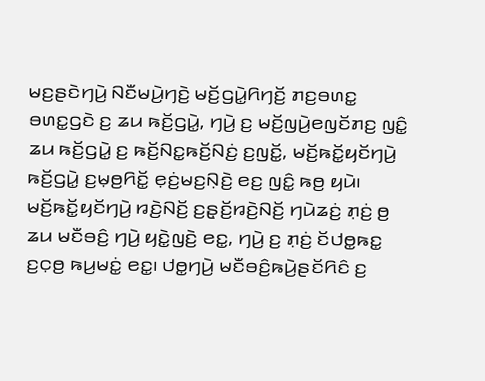ꤗꤢ꤬ꤔꤢꤧꤚꤣꤧ꤬ ꤡꤢꤪꤗꤣꤧ꤬ꤚꤢꤧ꤬ ꤗꤢꤩ꤬ꤞꤣꤧ꤭ꤖꤚꤢꤩ꤬ ꤊꤢ꤬ꤋꤛꤢ꤭ ꤋꤛꤢ꤭ꤞꤢꤧ ꤢ꤬ ꤘꤣ ꤒꤢꤩ꤬ꤞꤣꤧ꤭, ꤚꤣꤧ꤬ ꤢ꤬ ꤗꤢꤩ꤬ꤜꤣꤧ꤬ꤕꤜꤢꤩꤊꤢ꤬ ꤜꤢꤨ꤭ ꤘꤣ ꤒꤢꤩ꤬ꤞꤣꤧ꤭ ꤢ꤬ ꤒꤢꤩ꤬ꤡꤢ꤭ꤒꤢꤩ꤬ꤡꤢꤦ꤬ ꤢ꤬ꤜꤢꤩ꤭, ꤗꤢꤩ꤬ꤒꤢꤩ꤭ꤟꤢꤩꤚꤣꤧ꤬ ꤒꤢꤩ꤬ꤞꤣꤧ꤭ ꤢ꤬ꤗ꤫ꤥ꤬ꤖꤢꤩ꤭ ꤕ꤫ꤢꤦ꤬ꤗꤢ꤬ꤡ꤫ꤢꤧ꤬ ꤕꤢ꤬ ꤜꤢꤨ꤭ ꤒꤥ꤬ ꤟꤣꤧ꤯
ꤗꤢꤩ꤬ꤒꤢꤩ꤭ꤟꤢꤩꤚꤣꤧ꤬ ꤙꤢꤧ꤬ꤡꤢꤩ꤬ ꤢ꤬ꤔ꤫ꤢꤩ꤬ꤙꤢꤧ꤬ꤡꤢꤩ꤬ ꤚꤣꤧꤘꤢꤦ꤬ ꤊ꤫ꤢꤦ꤬ ꤥ꤬ ꤘꤣ ꤗꤢꤪꤋꤢꤨ꤬ ꤚꤣꤧ꤬ ꤟꤢꤧ꤭ꤜꤢꤧ꤬ ꤕꤢ꤭, ꤚꤣꤧ꤬ ꤢ꤬ ꤊ꤫ꤢꤦ꤬ ꤢꤩꤓꤥ꤭ꤒꤢ꤭ ꤢ꤬ꤍ꤫ꤥ꤬ ꤒꤣ꤬ꤗꤢꤦ꤭ ꤕꤢ꤭꤯ ꤓꤥ꤭ꤚꤣꤧ꤬ ꤗꤢꤪꤋꤢꤨ꤬ꤒꤣꤧ꤬ꤔꤢꤩꤖꤢꤨ ꤢ꤬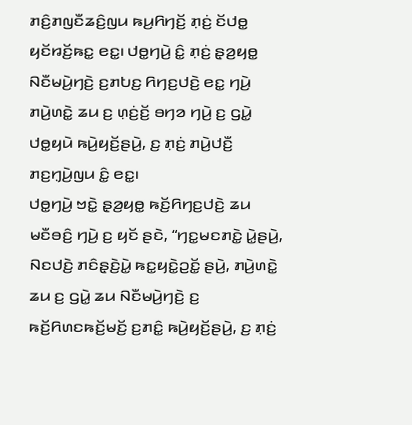ꤊꤢꤨ꤬ꤊꤜꤢꤪꤘꤢꤨ꤬ꤜꤣ ꤒꤣ꤬ꤖꤚꤢꤩ꤬ ꤊ꤫ꤢꤦ꤬ ꤢꤩꤓꤥ꤭ ꤟꤢꤩꤙꤢꤩ꤬ꤒꤢ꤭ ꤕꤢ꤭꤯ ꤓꤥ꤭ꤚꤣꤧ꤬ ꤢꤨ꤭ ꤊ꤫ꤢꤦ꤬ ꤔ꤫ꤤ꤬ꤟꤥ꤭ ꤡꤢꤪꤗꤣꤧ꤬ꤚꤢꤧ꤬ ꤢ꤬ꤊꤝꤢ꤬ ꤖꤚꤢ꤬ꤓꤢꤧ꤬ ꤕꤢ꤭ ꤚꤣꤧ꤬ ꤊꤣꤧ꤬ꤛꤢꤧ꤭ ꤘꤣ ꤢ꤬ ꤛ꤫ꤢꤦ꤬ꤢꤩ꤬ ꤋꤚꤤ ꤚꤣꤧ꤬ ꤢ꤬ ꤞꤣꤧ꤭ ꤓꤥ꤭ꤟꤣꤧ ꤒꤣꤧ꤬ꤟꤢꤩ꤬ꤔꤣꤧ꤬, ꤢ꤬ ꤊ꤫ꤢꤦ꤬ ꤊꤣꤧ꤬ꤓꤢꤪ꤬ ꤊꤢ꤬ꤚ꤫ꤣꤧ꤬ꤜꤣ ꤢꤨ꤭ ꤕꤢ꤭꤯
ꤓꤥ꤭ꤚꤣꤧ꤬ ꤠꤢꤧ꤭ ꤔ꤫ꤤ꤬ꤟꤥ꤭ ꤒꤢꤩ꤬ꤖꤚꤢ꤬ꤓꤢꤧ꤬ ꤘꤣ ꤗꤢꤪꤋꤢꤨ꤬ ꤚꤣꤧ꤬ ꤢ꤬ ꤟꤢꤩ ꤔꤢꤧ, “ꤚꤢ꤭ꤗꤢꤊꤢꤧ꤭ ꤣꤧ꤭ꤔꤣꤧ꤬, ꤡꤢꤓꤢꤧ꤬ ꤊꤢꤨꤔ꤫ꤢꤧ꤬ꤣꤧ꤭ ꤒꤢ꤭ꤟꤢꤧ꤭ꤑꤢꤩ꤭ ꤔꤣꤧ꤬, ꤊꤣꤧ꤬ꤛꤢꤧ꤭ ꤘꤣ ꤢ꤬ ꤞꤣꤧ꤭ ꤘꤣ ꤡꤢꤪꤗꤣꤧ꤬ꤚꤢꤧ꤬ ꤢ꤬ ꤒꤢꤩ꤬ꤖꤛꤢꤒꤢꤩ꤬ꤗꤢꤩ꤬ ꤢ꤬ꤊꤢꤨ꤭ ꤒꤣꤧ꤬ꤟꤢꤩ꤬ꤔꤣꤧ꤬, ꤢ꤬ ꤊ꤫ꤢꤦ꤬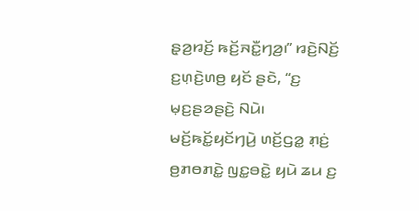ꤔ꤫ꤤ꤬ꤙꤢꤩ꤬ ꤒꤢꤩ꤬ꤏꤢꤪ꤭ꤚꤤ꤬꤯” ꤙꤢꤧ꤬ꤡꤢꤩ꤬ ꤢ꤬ꤛ꤫ꤢꤧ꤬ꤛꤥ꤬ ꤟꤢꤩ ꤔꤢꤧ, “ꤢ꤬ ꤗ꤫ꤢ꤬ꤔꤤꤔꤢꤧ꤬ ꤡꤣꤧ꤯ ꤗꤢꤩ꤬ꤒꤢꤩ꤭ꤟꤢꤩꤚꤣꤧ꤬ ꤛꤢꤩ꤬ꤞꤤ꤭ ꤊ꤫ꤢꤦ꤬ ꤥ꤬ꤊꤥꤊꤢꤧ꤭ ꤜꤢ꤭ꤋꤢꤧ꤭ ꤟꤣꤧ ꤘꤣ ꤢ꤬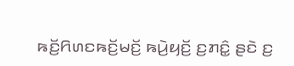ꤒꤢꤩ꤬ꤖꤛꤢꤒꤢꤩ꤬ꤗꤢꤩ꤬ ꤒꤣꤧ꤬ꤟꤢꤩ꤬ ꤢ꤬ꤊꤢꤨ꤭ ꤔꤢꤧ ꤢ꤬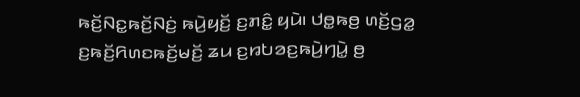ꤒꤢꤩ꤬ꤡꤢ꤭ꤒꤢꤩ꤬ꤡꤢꤦ꤬ ꤒꤣꤧ꤬ꤟꤢꤩ꤬ ꤢ꤬ꤊꤢꤨ꤭ ꤟꤣꤧ꤯ ꤓꤥ꤭ꤒꤥ꤬ ꤛꤢꤩ꤬ꤞꤤ꤭ ꤢ꤬ꤒꤢꤩ꤬ꤖꤛꤢꤒꤢꤩ꤬ꤗꤢꤩ꤬ ꤘꤣ ꤢ꤬ꤙꤝꤤꤢ꤬ꤒꤣꤧ꤬ꤚꤣꤧ꤭ ꤥ꤬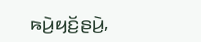ꤒꤣꤧ꤬ꤟꤢꤩ꤬ꤔꤣꤧ꤬,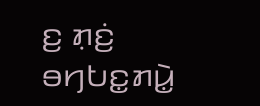ꤢ꤬ ꤊ꤫ꤢꤦ꤬ ꤋꤚꤝꤢ꤭ꤊꤣꤧ꤭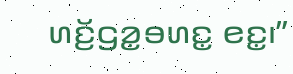ꤛꤢꤩ꤬ꤞꤤ꤭ꤋꤛꤢ꤭ ꤕꤢ꤭꤯”